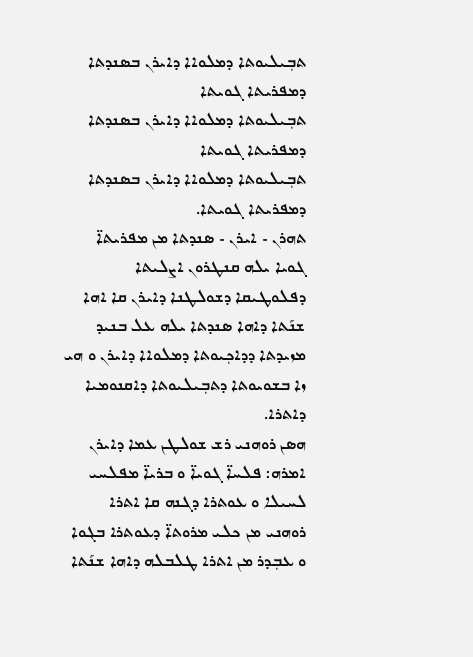ܬܒܼܝܠܝܘܬܐ ܕܡܠܘܐܐ ܕܐܝܪܢ ܒܣܢܕܬܐ ܕܡܦܪܝܬܐ ܓܘܝܬܐ
ܬܒܼܝܠܝܘܬܐ ܕܡܠܘܐܐ ܕܐܝܪܢ ܒܣܢܕܬܐ ܕܡܦܪܝܬܐ ܓܘܝܬܐ
ܬܒܼܝܠܝܘܬܐ ܕܡܠܘܐܐ ܕܐܝܪܢ ܒܣܢܕܬܐ ܕܡܦܪܝܬܐ ܓܘܝܬܐ.
ܬܗܪܢ - ܐܝܪܢ - ܣܢܕܬܐ ܡܢ ܡܦܪܝܬܐ̈ ܓܘܝܐ ܝܠܗ ܩܢܛܪܘܢ ܐܨܠܝܬܐ ܕܦܠܘܛܝܩܐ ܕܫܘܠܛܢܐ ܕܐܝܪܢ ܩܐ ܐܗܐ ܫܢܰܬܐ ܕܐܗܐ ܣܢܕܬܐ ܝܠܗ ܥܠ ܒܢܝܕ ܡܙܝܕܬܐ ܕܕܐܟܼܝܘܬܐ ܕܡܠܘܐܐ ܕܐܝܪܢ ܘ ܗܝ ܙܐ ܒܫܘܝܘܬܐ ܕܬܒܼܝܠܝܘܬܐ ܕܐܩܢܘܡܝܐ ܕܐܬܪܐ.
ܗܣܢ ܪܘܗܢܝ ܪܫ ܫܘܠܛܢ ܥܡܐ ܕܐܝܪܢ ܐܡܪܗ: ܦܠܚܐ̈ ܓܘܝܐ̈ ܘ ܒܪܝܐ̈ ܡܦܠܚܝ ܠܚܝܠܐ ܘ ܥܘܬܪܐ ܕܓܢܗ ܩܐ ܐܬܪܐ
ܪܘܗܢܝ ܡܢ ܟܠܝ ܡܪܘܬܐ̈ ܕܥܘܬܪܐ ܒܓܘܐ ܘ ܥܒܼܕܪ ܡܢ ܐܬܪܐ ܛܠܒܠܗ ܕܐܗܐ ܫܢܰܬܐ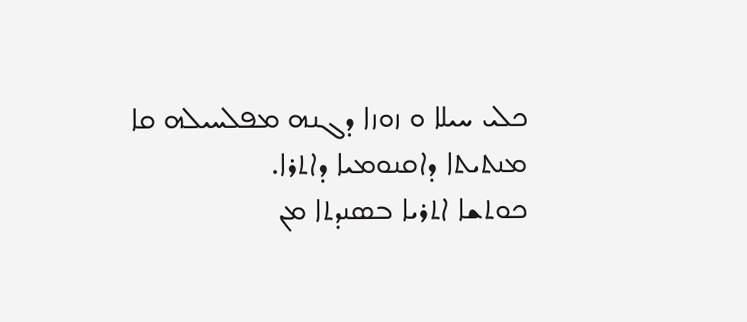ܟܠܝ ܚܝܠܐ ܘ ܙܘܙܐ ܕܓܢܗ ܡܦܠܚܝܠܗ ܩܐ ܡܢܬܝܬܐ ܕܐܩܢܘܡܝܐ ܕܐܬܪܐ.
ܟܘܬܫܐ ܐܬܪܝܐ ܒܣܢܕܬܐ ܡܢ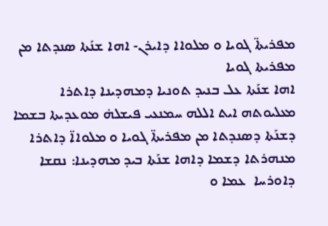ܡܦܪܝܬܐ̈ ܓܘܝܐ ܘ ܡܠܘܐܐ ܕܐܝܪܢ- ܐܗܐ ܫܢܰܬܐ ܣܢܕܬܐ ܡܢ ܡܦܪܝܬܐ ܓܘܝܐ
ܐܗܐ ܫܢܰܬܐ ܥܠ ܒܢܝܕ ܬܘܢܝܐ ܕܡܗܕܝܢܐ ܕܐܬܪܐ ܡܥܠܝܘܬܗ ܐܝܬ ܐܠܠܗ ܚܡܢܥܝ ܦܝܫܠܗ̇ ܡܘܥܕܝܬܐ ܒܫܡܐ ܕܫܢܰܬܐ ܕܣܢܕܬܐ ܡܢ ܡܦܪܝܬܐ̈ ܓܘܝܐ ܘ ܡܠܘܐܐ̈ ܕܐܬܪܐ
ܡܢܗܪܬܐ ܕܫܡܐ ܕܐܗܐ ܫܢܰܬܐ ܒܝܕ ܡܗܕܝܢܐ: ܢܩܫܐ ܕܐܘܪܚܐ  ܥܡܐ ܘ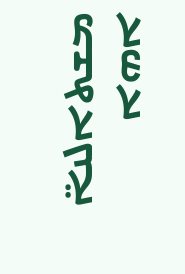ܡܫܬܐܠܢܐ̈
ܐܗܐ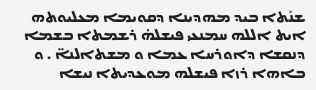ܫܢܰܬܐ ܒܝܕ ܡܗܕܝܢܐ ܕܩܘܝܡܐ ܡܥܠܝܘܬܗ ܐܝܬ ܐܠܠܗ ܚܡܢܥܝ ܦܝܫܠܗ̇ ܪܫܡܬܐ ܒܫܡܐ ܕܢܩܫܐ ܕܐܘܪܚܐ ܥܡܐ ܘ ܡܫܬܐܠܢܐ̈ . ܘ ܒܐܗܐ ܪܙܐ ܦܝܫܠܗ ܡܘܥܕܝܬܐ ܢܝܫܐ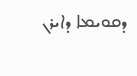ܕܩܘܝܡܐ ܕܐܝܪܢ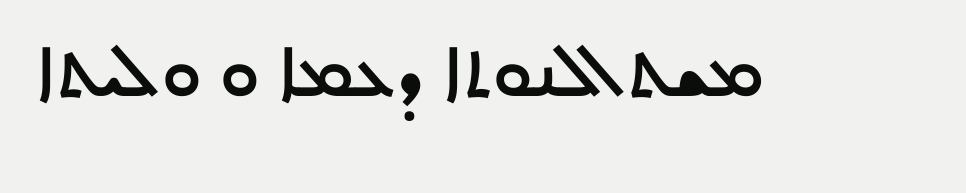ܡܫܬܐܠܢܘܬܐ ܕܥܡܐ ܘ ܘܠܝܬܐ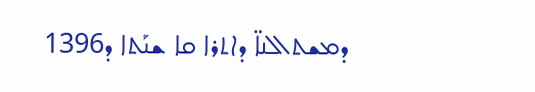ܕܡܫܬܐܠܢܐ̈ ܕܐܬܪܐ ܩܐ ܫܢܰܬܐ ܕ1396